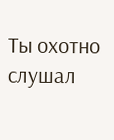Ты охотно слушал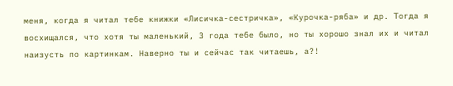меня, когда я читал тебе книжки «Лисичка-сестричка», «Курочка-ряба» и др. Тогда я восхищался, что хотя ты маленький, 3 года тебе было, но ты хорошо знал их и читал наизусть по картинкам. Наверно ты и сейчас так читаешь, а?!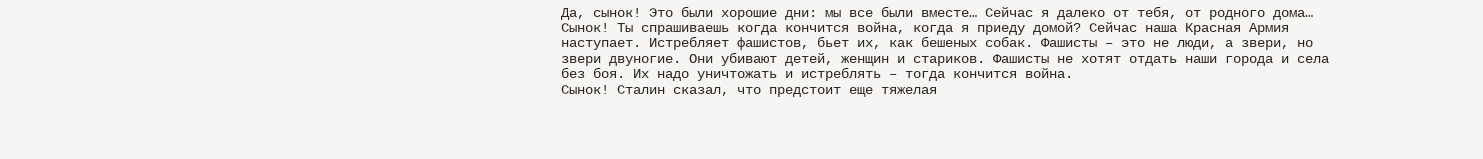Да, сынок! Это были хорошие дни: мы все были вместе… Сейчас я далеко от тебя, от родного дома…
Сынок! Ты спрашиваешь когда кончится война, когда я приеду домой? Сейчас наша Красная Армия наступает. Истребляет фашистов, бьет их, как бешеных собак. Фашисты – это не люди, а звери, но звери двуногие. Они убивают детей, женщин и стариков. Фашисты не хотят отдать наши города и села без боя. Их надо уничтожать и истреблять – тогда кончится война.
Сынок! Сталин сказал, что предстоит еще тяжелая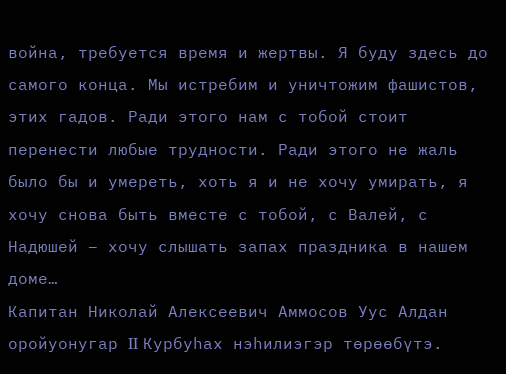война, требуется время и жертвы. Я буду здесь до самого конца. Мы истребим и уничтожим фашистов, этих гадов. Ради этого нам с тобой стоит перенести любые трудности. Ради этого не жаль было бы и умереть, хоть я и не хочу умирать, я хочу снова быть вместе с тобой, с Валей, с Надюшей – хочу слышать запах праздника в нашем доме…
Капитан Николай Алексеевич Аммосов Уус Алдан оройуонугар II Курбуһах нэһилиэгэр төрөөбүтэ.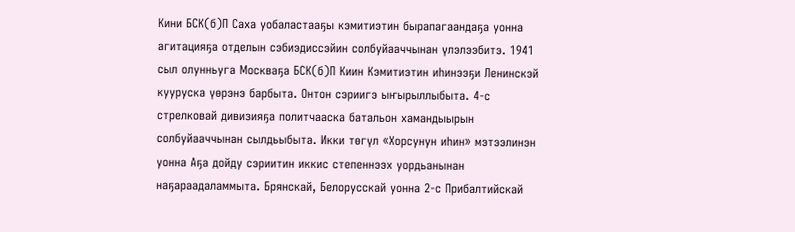Кини БСК(б)П Саха уобаластааҕы кэмитиэтин бырапагаандаҕа уонна агитацияҕа отделын сэбиэдиссэйин солбуйааччынан үлэлээбитэ. 1941 сыл олунньуга Москваҕа БСК(б)П Киин Кэмитиэтин иһинээҕи Ленинскэй кууруска үөрэнэ барбыта. Онтон сэриигэ ыҥырыллыбыта. 4-с стрелковай дивизияҕа политчааска батальон хамандыырын солбуйааччынан сылдьыбыта. Икки төгүл «Хорсунун иһин» мэтээлинэн уонна Аҕа дойду сэриитин иккис степеннээх уордьанынан наҕараадаламмыта. Брянскай, Белорусскай уонна 2-с Прибалтийскай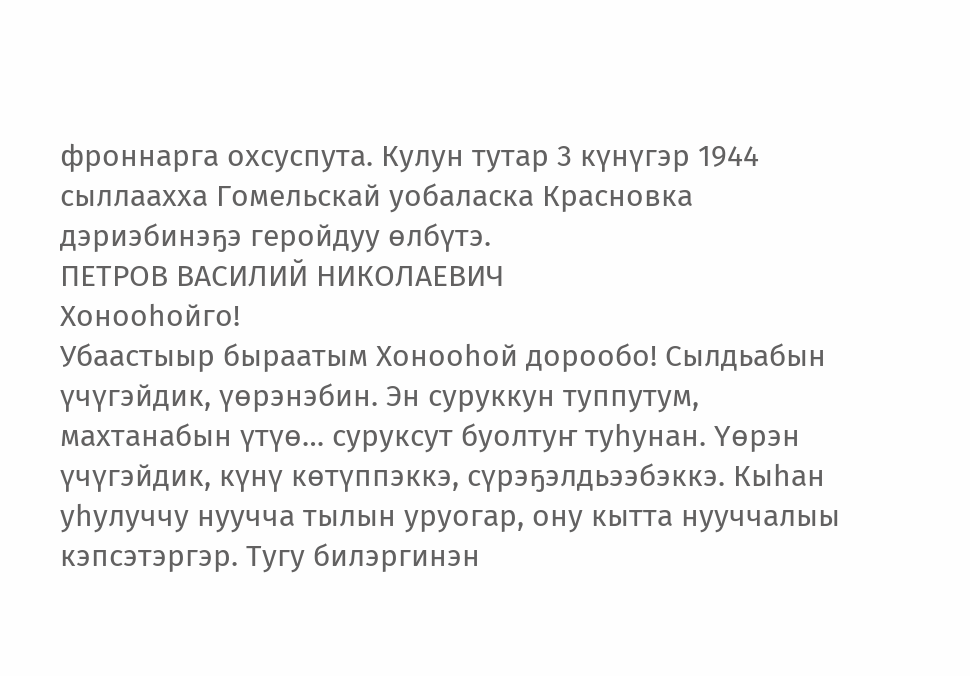фроннарга охсуспута. Кулун тутар 3 күнүгэр 1944 сыллаахха Гомельскай уобаласка Красновка дэриэбинэҕэ геройдуу өлбүтэ.
ПЕТРОВ ВАСИЛИЙ НИКОЛАЕВИЧ
Хонооhойго!
Убаастыыр быраатым Хонооhой дорообо! Сылдьабын үчүгэйдик, үөрэнэбин. Эн суруккун туппутум, махтанабын үтүө… суруксут буолтуҥ туhунан. Yөрэн үчүгэйдик, күнү көтүппэккэ, сүрэҕэлдьээбэккэ. Кыhан уhулуччу нуучча тылын уруогар, ону кытта нууччалыы кэпсэтэргэр. Тугу билэргинэн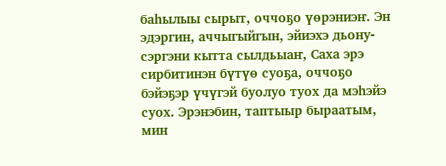баhылыы сырыт, оччоҕо үөрэниэҥ. Эн эдэргин, аччыгыйгын, эйиэхэ дьону-сэргэни кытта сылдьыаҥ, Саха эрэ сирбитинэн бүтүө суоҕа, оччоҕо бэйэҕэр үчүгэй буолуо туох да мэhэйэ суох. Эрэнэбин, таптыыр быраатым, мин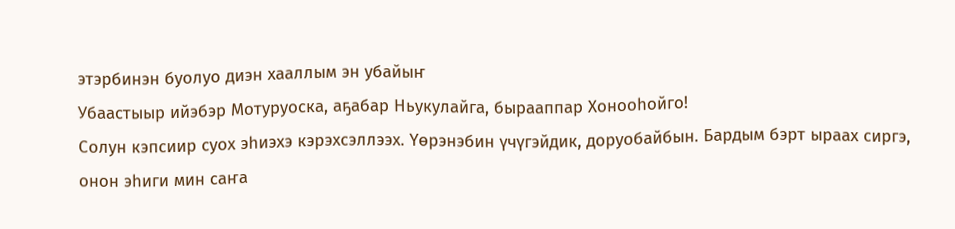этэрбинэн буолуо диэн хааллым эн убайыҥ
Убаастыыр ийэбэр Мотуруоска, аҕабар Ньукулайга, бырааппар Хонооhойго!
Солун кэпсиир суох эhиэхэ кэрэхсэллээх. Yөрэнэбин үчүгэйдик, доруобайбын. Бардым бэрт ыраах сиргэ, онон эhиги мин саҥа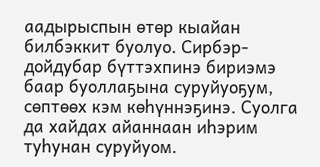аадырыспын өтөр кыайан билбэккит буолуо. Сирбэр-дойдубар бүттэхпинэ бириэмэ баар буоллаҕына суруйуоҕум, сөптөөх кэм көhүннэҕинэ. Суолга да хайдах айаннаан иhэрим туhунан суруйуом.